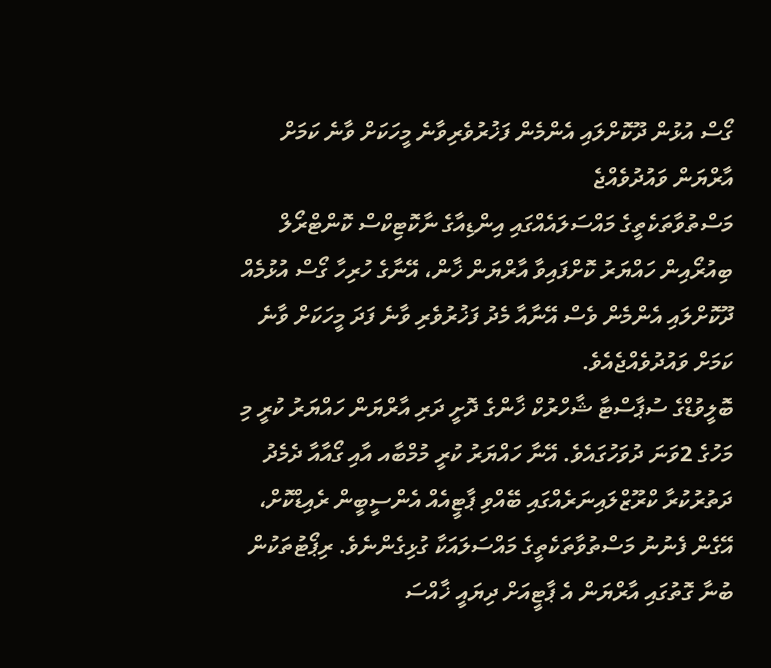ގޯސް އުޅުން ދޫކޮށްލައި އެންމެން ފަޚުރުވެރިވާނެ މީހަކަށް ވާނެ ކަމަށް އާރްޔަން ވައުދުވެއްޖެ
މަސްތުވާތަކެތީގެ މައްސަލައެއްގައި އިންޑިއާގެ ނާކޮޓިކްސް ކޮންޓްރޯލް ބިއުރޯއިން ހައްޔަރު ކޮށްފައިވާ އާރްޔަން ޚާން، އޭނާގެ ހުރިހާ ގޯސް އުޅުމެއް ދޫކޮށްލައި އެންމެން ވެސް އޭނާއާ މެދު ފަޚުރުވެރި ވާނެ ފަދަ މީހަކަށް ވާނެ ކަމަށް ވައުދުވެއްޖެއެވެ.
ބޮލީވުޑްގެ ސުޕާސްޓާ ޝާހްރުކް ޚާންގެ ދޮށީ ދަރި އާރްޔަން ހައްޔަރު ކުރީ މި މަހުގެ 2ވަނަ ދުވަހުގައެވެ. އޭނާ ހައްޔަރު ކުރީ މުމްބާއ އާއި ގޯއާއާ ދެމެދު ދަތުރުކުރާ ކްރޫޒްލައިނަރެއްގައި ބޭއްވި ޕާޓީއެއް އެންސީބީން ރެއިޑްކޮށް، އޭގެން ފެނުނު މަސްތުވާތަކެތީގެ މައްސަލައަކާ ގުޅިގެންނެވެ. ރިޕޯޓުތަކުން ބުނާ ގޮތުގައި އާރްޔަން އެ ޕާޓީއަށް ދިޔައީ ޚާއްސަ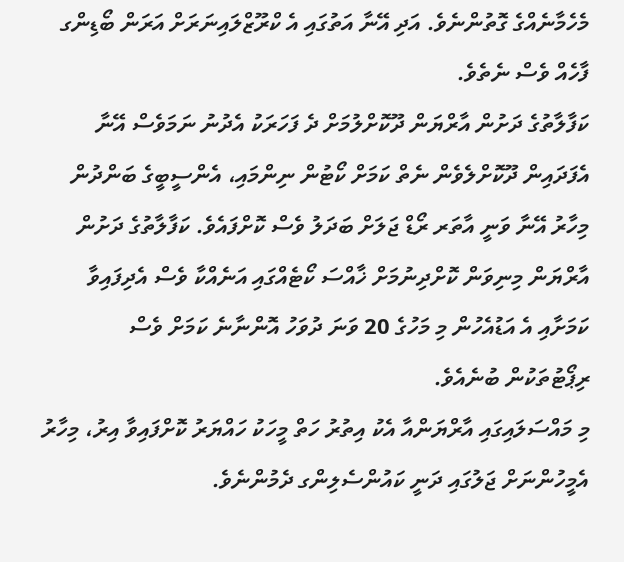މެހެމާނެއްގެ ގޮތުންނެވެ. އަދި އޭނާ އަތުގައި އެ ކްރޫޒްލައިނަރަށް އަރަން ބޯޑިންގ ފާހެއް ވެސް ނެތެވެ.
ކަފާލާތުގެ ދަށުން އާރްޔަން ދޫކޮށްލުމަށް ދެ ފަހަރަކު އެދުނު ނަމަވެސް އޭނާ އެފަދައިން ދޫކޮށްލެވެން ނެތް ކަމަށް ކޯޓުން ނިންމައި، އެންސީބީގެ ބަންދުން މިހާރު އޭނާ ވަނީ އާތަރ ރޯޑް ޖަލަށް ބަދަލު ވެސް ކޮށްފައެވެ. ކަފާލާތުގެ ދަށުން އާރްޔަން މިނިވަން ކޮށްދިނުމަށް ޚާއްސަ ކޯޓެއްގައި އަނެއްކާ ވެސް އެދިފައިވާ ކަމަށާއި އެ އަޑުއެހުން މި މަހުގެ 20 ވަނަ ދުވަހު އޮންނާނެ ކަމަށް ވެސް ރިޕޯޓުތަކުން ބުނެއެވެ.
މި މައްސަލައިގައި އާރްޔަންއާ އެކު އިތުރު ހަތް މީހަކު ހައްޔަރު ކޮށްފައިވާ އިރު، މިހާރު އެމީހުންނަށް ޖަލުގައި ދަނީ ކައުންސެލިންގ ދެމުންނެވެ.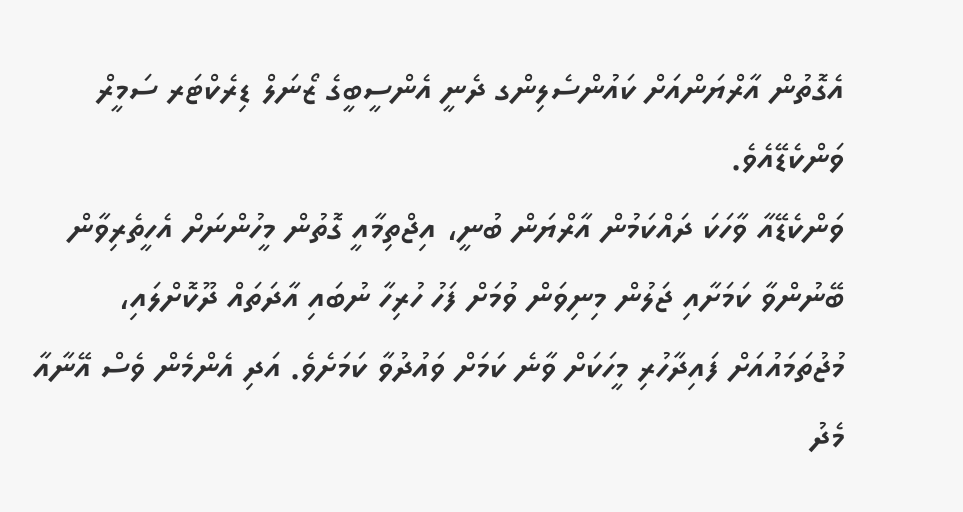އެގޮތުން އާރްޔަންއަށް ކައުންސެލިންގ ދެނީ އެންސީބީގެ ޒޯނަލް ޑިރެކްޓަރ ސަމީރް ވަންކެޑޭއެވެ.
ވަންކެޑޭއާ ވާހަކަ ދައްކަމުން އާރްޔަން ބުނީ، އިޖްތިމާއީ ގޮތުން މީހުންނަށް އެހީތެރިވާން ބޭނުންވާ ކަމަށާއި ޖަލުން މިނިވަން ވުމަށް ފަހު ހުރިހާ ނުބައި އާދަތައް ދޫކޮށްލައި، މުޖުތަމައުއަށް ފައިދާހުރި މީހަކަށް ވާނެ ކަމަށް ވައުދުވާ ކަމަށެވެ. އަދި އެންމެން ވެސް އޭނާއާ މެދު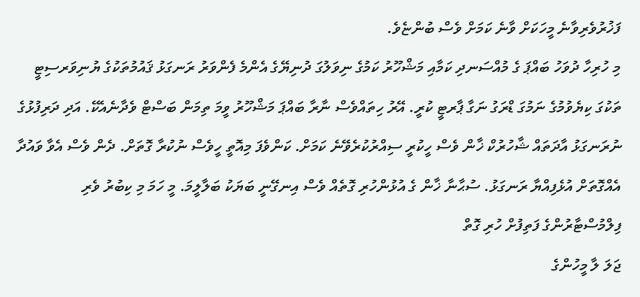ފަޚުރުވެރިވާނެ މީހަކަށް ވާނެ ކަމަށް ވެސް ބުންޏެވެ.
މި ހުރިހާ ދުވަހު ބައްޕަ ގެ މުއްސަނދި ކަމާއި މަޝްހޫރު ކަމުގެ ނިވަލުގަ ދުނިޔޭގެ އެންމެ ފެންވަރު ރަނގަޅު ޤައުމުތަކުގެ ޔުނިވަރސިޓީ ތަކުގަ ކިޔެވުމުގެ ނަމުގަ ޑްރަގު ނަގާ ޕާރޓީ ކުރީ. އޭރު ހިތައްވެސް ނާރާ ބައްޕަ މަޝްހޫރު ވީމަ ތިމަން ބަސްޓް ވެދާނެއެކޭ. އަދި ދަރިފުޅުގެ ނުރަނގަޅު އާދަތައް ޝާހުރުކް ޚާން ވެސް ހީކުރީ ސިއްރުކުރެވޭނެ ކަމަށް. ކަންވެފަ މިއޮތީ ހީވެސް ނުކުރާ ގޮތަށް. ދެން ވެސް އެވާ ވައުދާ އެއްގޮތަށް އުޅެފިއްޔާ ރަނގަޅު. ސުޙާނާ ޚާން ގެ އުޅުންހުރި ގޮތެއް ވެސް އިނގޭނީ ބަޔަކު ބަލާލީމަ. މީ ހަމަ މި ކިބުރު ވެރި ފިލްމުސްޓާރުންގެ ފަތިފުށް ހުރި ގޮތް
ޖަލަ ލާ މީހުންގެ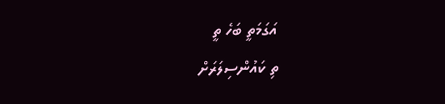އަގަމަތީ ބަހެ ތީ
ތި ކައުންސިލަރަށް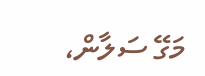މަގޭ ސަލާން،